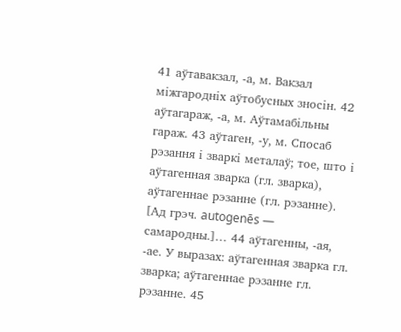41 аўтавакзал, -а, м. Вакзал міжгародніх аўтобусных зносін. 42 аўтагараж, -а, м. Аўтамабільны гараж. 43 аўтаген, -у, м. Спосаб рэзання і зваркі металаў; тое, што і аўтагенная зварка (гл. зварка), аўтагеннае рэзанне (гл. рэзанне). [Ад грэч. autogenēs — самародны.]… 44 аўтагенны, -ая, -ае. У выразах: аўтагенная зварка гл. зварка; аўтагеннае рэзанне гл. рэзанне. 45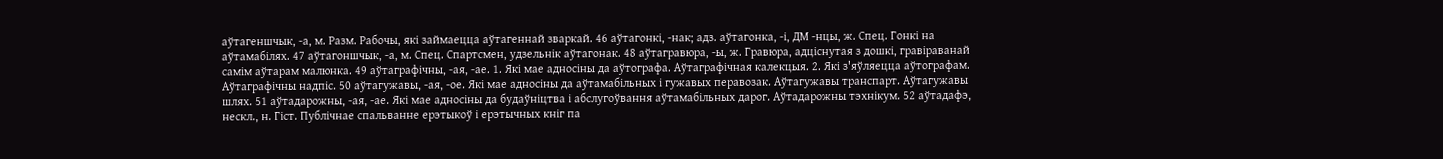аўтагеншчык, -а, м. Разм. Рабочы, які займаецца аўтагеннай зваркай. 46 аўтагонкі, -нак; адз. аўтагонка, -і, ДМ -нцы, ж. Спец. Гонкі на аўтамабілях. 47 аўтагоншчык, -а, м. Спец. Спартсмен, удзельнік аўтагонак. 48 аўтагравюра, -ы, ж. Гравюра, адціснутая з дошкі, гравіраванай самім аўтарам малюнка. 49 аўтаграфічны, -ая, -ае. 1. Які мае адносіны да аўтографа. Аўтаграфічная калекцыя. 2. Які з'яўляецца аўтографам. Аўтаграфічны надпіс. 50 аўтагужавы, -ая, -ое. Які мае адносіны да аўтамабільных і гужавых перавозак. Аўтагужавы транспарт. Аўтагужавы шлях. 51 аўтадарожны, -ая, -ае. Які мае адносіны да будаўніцтва і абслугоўвання аўтамабільных дарог. Аўтадарожны тэхнікум. 52 аўтадафэ, нескл., н. Гіст. Публічнае спальванне ерэтыкоў і ерэтычных кніг па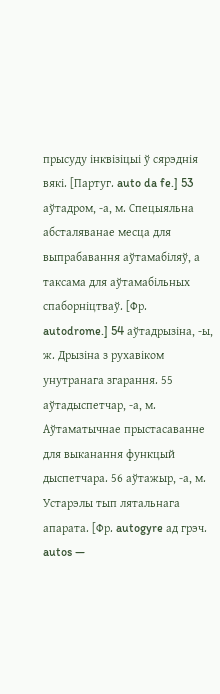прысуду інквізіцыі ў сярэднія вякі. [Партуг. auto da fe.] 53 аўтадром, -а, м. Спецыяльна абсталяванае месца для выпрабавання аўтамабіляў, а таксама для аўтамабільных спаборніцтваў. [Фр. autodrome.] 54 аўтадрызіна, -ы, ж. Дрызіна з рухавіком унутранага згарання. 55 аўтадыспетчар, -а, м. Аўтаматычнае прыстасаванне для выканання функцый дыспетчара. 56 аўтажыр, -а, м. Устарэлы тып лятальнага апарата. [Фр. autogyre ад грэч. autos —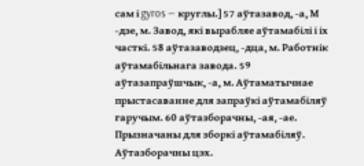сам і gyros — круглы.] 57 аўтазавод, -а, М -дзе, м. Завод, які вырабляе аўтамабілі і іх часткі. 58 аўтазаводзец, -дца, м. Работнік аўтамабільнага завода. 59 аўтазапраўшчык, -а, м. Аўтаматычнае прыстасаванне для запраўкі аўтамабіляў гаручым. 60 аўтазборачны, -ая, -ае. Прызначаны для зборкі аўтамабіляў. Аўтазборачны цэх.